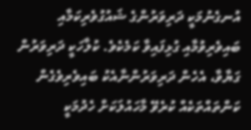އުނގެނުމަކީ ދަރިވަރުންގެ ޝައުގުވެރިކަމާއި ބައިވެރިވުމާއި ގުޅިފައިވާ ކަމެކެވެ. ކުލާހަކީ ދަރިވަރުން ގަޔާވާ، އެހެން ދަރިވަރުންނާއެކު ބައިވެރިވެގެން ކަންތައްތަކެއް ކުރެވޭ މާހައުލަކަށް ހެދުމަކީ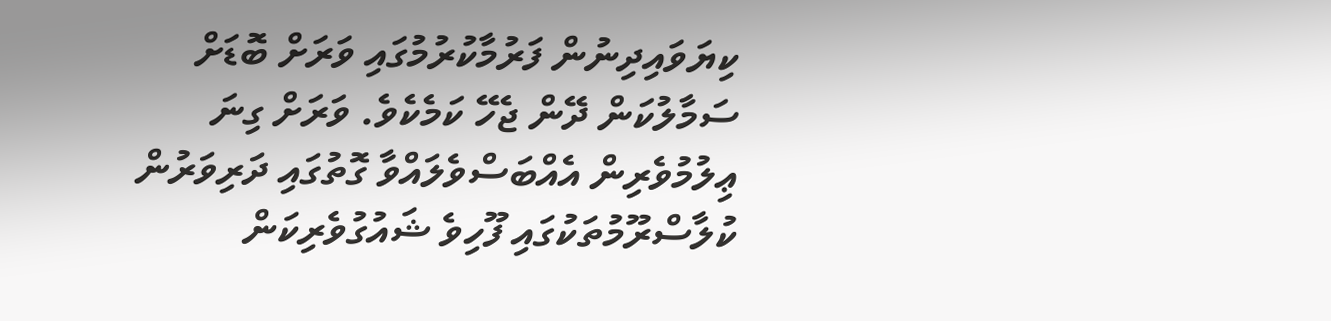ކިޔަވައިދިނުން ފަރުމާކުރުމުގައި ވަރަށް ބޮޑަށް ސަމާލުކަން ދޭން ޖެހޭ ކަމެކެވެ. ވަރަށް ގިނަ ޢިލުމުވެރިން އެއްބަސްވެލައްވާ ގޮތުގައި ދަރިވަރުން ކުލާސްރޫމުތަކުގައި ފޫހިވެ ޝައުގުވެރިކަން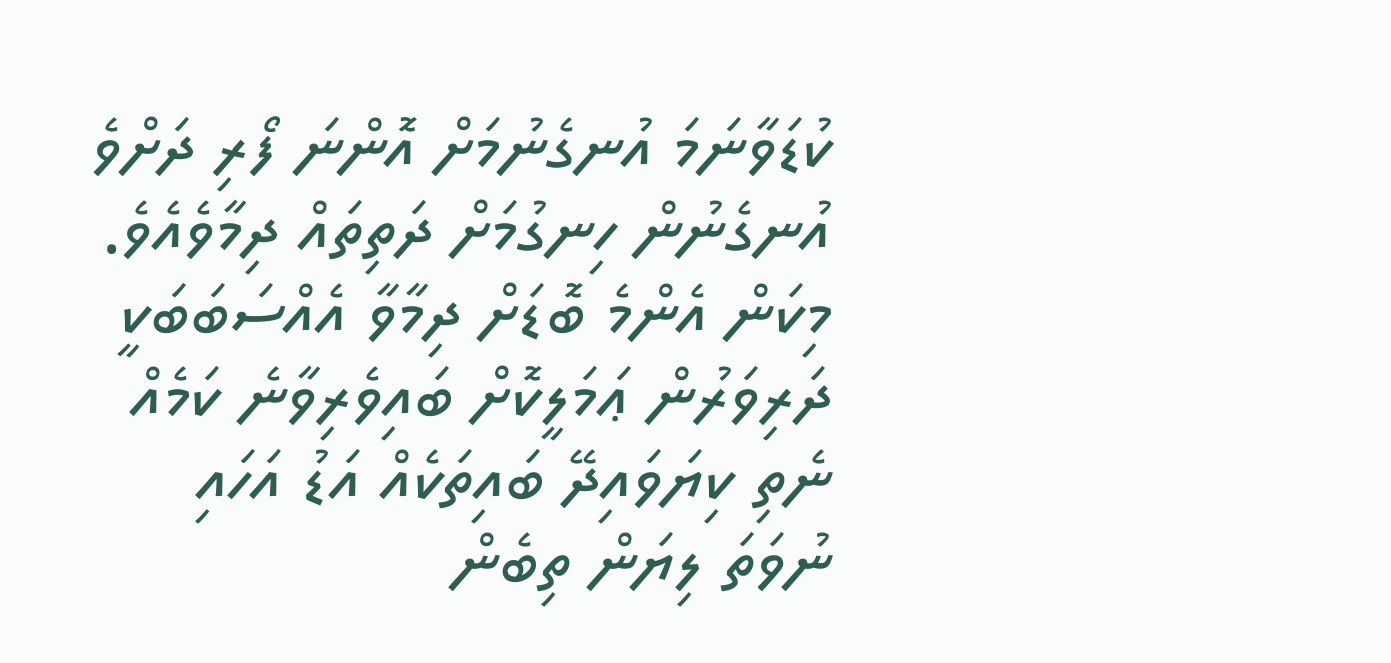ކުޑަވާނަމަ އުނގެނުމަށް އޮންނަ ފޯރި ދަށްވެ އުނގެނުން ހިނގުމަށް ދަތިތައް ދިމާވެއެވެ. މިކަން އެންމެ ބޮޑަށް ދިމާވާ އެއްސަބަބަކީ ދަރިވަރުން ޢަމަލީކޮށް ބައިވެރިވާނެ ކަމެއް ނެތި ކިޔަވައިދޭ ބައިތަކެއް އަޑު އަހައި ނުވަތަ ލިޔަން ތިބެން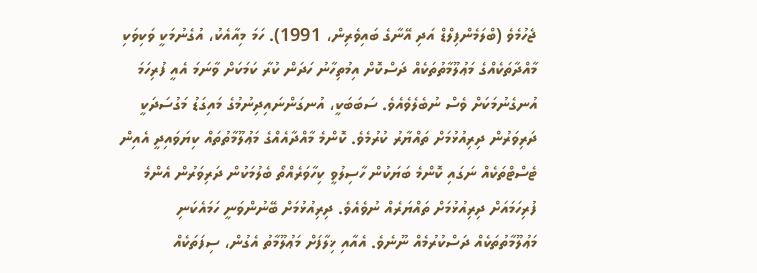ޖެހުމެވެ (ބްލަމެންފިލްޑް އަދި އޭނާގެ ބައިވެރިން، 1991). ހަމަ މިއާއެކު، އުގެނުމަކީ ވަކިވަކި މާއްދާތަކެއްގެ މަޢުލޫމާތުތަކެއް ދަސްކޮށް އިމުތިހާނު ހަދަން ކުރާ ކަމަކަށް ވާނަމަ އެއީ ފުރިހަމަ އުނގެނުމަކަށް ވެސް ނުބެލެވެއެވެ. ސަބަބަކީ، އުނގަންނައިދިނުމުގެ މައިގަޑު މަގުސަދަކީ ދަރިވަރުން ދިރިއުޅުމަށް ތައްޔާރު ކުރުމެވެ. ކޮންމެ މާއްދާއެއްގެ މަޢުލޫމާތުތައް ކިޔަވައިދީ އެއިން ޓެސްޓްތަކެއް ނަގައި ކޮންމެ ބަޔަކުން ހާސިލުވީ ކިހާވަރެއްތޯ ބެލުމަކުން ދަރިވަރުން އެންމެ ފުރިހަމައަށް ދިރިއުޅުމަށް ތައްޔަރެއް ނުވެއެވެ. ދިރިއުޅުމަށް ބޭނުންވަނީ ހަމައެކަނި މަޢުލޫމާތުތަކެއް ދަސްކުރުމެއް ނޫނެވެ. އެއާއި ޚިލާފަށް މަޢުލޫމާތު އެގުން، ސިފަތަކެއް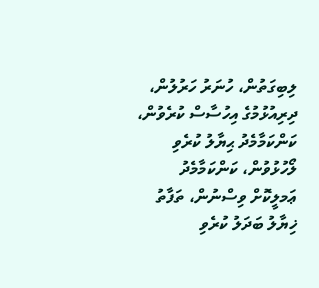ލިބިގަތުން، ހުނަރު ހަރުލުން، ދިރިއުޅުމުގެ އިހުސާސް ކުރެވުން، ކަންކަމާމެދު ޙިޔާލު ކުރެވި ލޯހުޅުވުން، ކަންކަމާމެދު ޢަމލީކޮށް ވިސްނުން، ތަފާތު ޚިޔާލު ބަދަލު ކުރެވި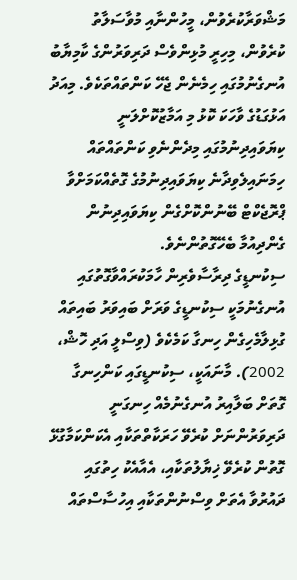މަޝްވަރާކުރެވުން، މީހުންނާއި މުވާސަލާތު ކުރެވުން، މިހިރީ މުޅިންވެސް ދަރިވަރުންގެ ކާމިޔާބު އުނގެނުމުގައި ހިމެނެން ޖެހޭ ކަންތައްތަކެވެ. މިއަދު އަޅުގަޑުގެ ވާހަކަ ކޮޅު މި އަމާޒުކޮށްލަނީ ކިޔަވައިދިނުމުގައި މިދެންނެވި ކަންތައްތައް ހިމަނައިލެވިދާނެ ކިޔަވައިދިނުމުގެ ގޮތެއްކަމަށްވާ ޕްރޮޖެކްޓް ބޭނުންކޮށްގެން ކިޔަވައިދިނުން ގެންދިއުމާ ބެހޭގޮތުންނެވެ.
ސިކުނޑީގެ ދިރާސާވެރިން ހާމަކުރައްވާގޮތުގައި އުނގެނުމަކީ ސިކުނޑީގެ ވަރަށް ބައިވަރު ބައިތައް ގުޅިލާމެހިގެން ހިނގާ ކަމެކެވެ (ވިސްލީ އަދި ހޮޝް، 2002). މާނައަކީ، ސިކުނޑީގައި ކަންހިނގާ ގޮތަށް ބަލާއިރު އުނގެނުމެއް ހިނގަނީ ދަރިވަރުންނަށް ކުރެވޭ ހަރަކާތްތަކާއި އެކަންކަމާގުޅޭ ގޮތުން ކުރެވޭ ޚިޔާލުތަކާއި، އެއާއެކު ހިތުގައި ދައުރުވާ އެތަށް ވިސްނުންތަކާއި އިހުސާސްތައް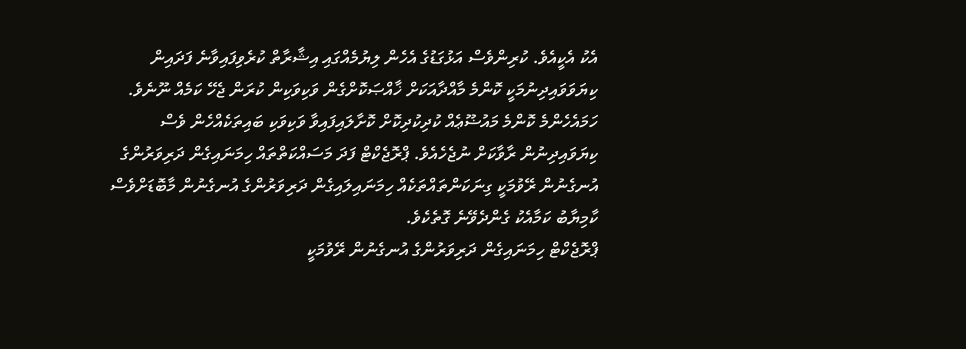އެކު އެކީއެވެ. ކުރިންވެސް އަޅުގަޑުގެ އެހެން ލިޔުމެއްގައި އިޝާރާތް ކުރެވިފައިވާނެ ފަދައިން ކިޔަވަވައިދިނުމަކީ ކޮންމެ މާއްދާއަކަށް ޚާއްޞަކޮށްގެން ވަކިވަކިން ކުރަން ޖެހޭ ކަމެއް ނޫނެވެ. ހަމައެހެންމެ ކޮންމެ މައުޟޫޢެއް ކުދިކުދިކޮށް ކޮށާލައިފައިވާ ވަކިވަކި ބައިތަކެއްހެން ވެސް ކިޔަވައިދިނުން ރާވާކަށް ނުޖެހެއެވެ. ޕްރޮޖެކްޓް ފަދަ މަސައްކަތްތައް ހިމަނައިގެން ދަރިވަރުންގެ އުނގެނުން ރޭވުމަކީ ގިނަކަންތައްތަކެއް ހިމަނައިލައިގެން ދަރިވަރުންގެ އުނގެނުން މާބޮޑަށްވެސް ކާމިޔާބު ކަމާއެކު ގެންދެވޭނެ ގޮތެކެވެ.
ޕްރޮޖެކްޓް ހިމަނައިގެން ދަރިވަރުންގެ އުނގެނުން ރޭވުމަކީ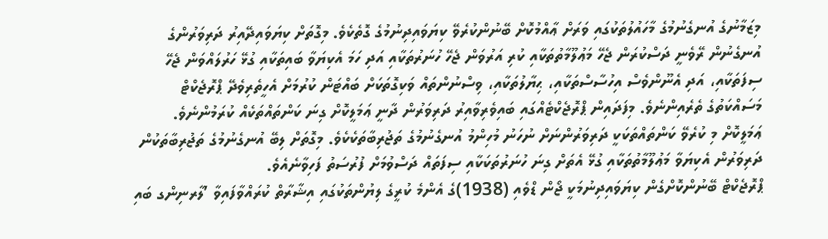މިޒަމާނުގެ އުނގެނުމުގެ މާހައުލުތަކުގައި ވަރަށް ޢާއްމުކޮށް ބޭނުންކުރެވޭ ކިޔަވައިދިނުމުގެ ގޮތެކެވެ. މިގޮތަށް ކިޔަވައިދޭއިރު ދަރިވަރުންގެ އުނގެނުން ރޭވެނީ ދަސްކުރަން ޖެހޭ މަޢުލޫމާތުތަކާއި ކުރި އަރުވަން ޖެހޭ ހުނަރުތަކާއި އަދި ހަމަ އެކިޔަވާ ބައިތަކާއި ގުޅޭ ހަރުލައްވަން ޖެހޭ ސިފަތަކާއި، އަދި އެނޫންވެސް އިހުސާސްތަކާއި، ޙިޔާލުތަކާއި، ވިސްނުންތައް ވަކިގޮތަކަށް ބައްޓަން ކުރުމަށް އެހީތެރިވެދޭ ޕްރޮޖެކްޓް މަސައްކަތުގެ ތެރެއިންނެވެ. މިފަދައިން ޕްރޮޖެކްޓެއްގައި ބައިވެރިވާއިރު ދަރިވަރުން ދާނީ ޢަމަލީކޮށް ގިނަ ކަންތައްތަކެއް ކުރަމުންނެވެ. ޢަމަލީކޮށް މި ކުރެވޭ ކަންތައްތަކަކީ ދަރިވަރުންނަށް ނުހަނު މުހިންމު އުނގެނުމުގެ ތަޖުރިބާތަކެކެވެ. މިގޮތަށް ލިބޭ އުނގެނުމުގެ ތަޖުރިބާތަކުން ދަރިވަރުން އެކިޔަވާ މަޢުލޫމާތުތަކާއި ގުޅޭ އެތަށް ގިނަ ހުނަރުތަކަކާއި ސިފަތައް ދަސްވުމަށް ފުރުސަތު ފަހިވާނެއެވެ.
ޕްރޮޖެކްޓް ބޭނުންކޮށްގެން ކިޔަވައިދިނުމަކީ ޖޯން ޑްވެއި (1938)ގެ އެންމެ ކުރީގެ ލިޔުންތަކުގައި އިޝާރާތް ކުރައްވާފައިވާ ’ލާރނިންގ ބައި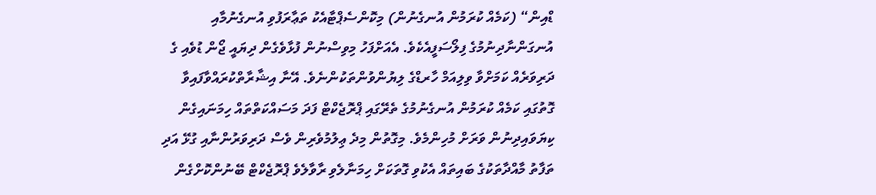ޑްއިން“ (ކަމެއް ކުރަމުން އުނގެނުން) މިކޮންސެޕްޓާއެކު ތަޢާރަފުވި އުނގެނުމާއި އުނގަންނާދިނުމުގެ ފިލޯސަފީއެކެވެ. އެއަށްފަހު މިވިސްނުން ފުޅާވެގެން ދިޔައީ ޖޯން ޑުވެއި ގެ ދަރިވަރެއް ކަމަށްވާ ވިލިއަމް ހާރޑްގެ ލިޔުންވުންތަކުންނެވެ. އޭނާ އިޝާރާތްކުރައްވާފައިވާ ގޮތުގައި ކަމެއް ކުރަމުން އުނގެނުމުގެ ތެރޭގައި ޕްރޮޖެކްޓް ފަދަ މަސައްކަތްތައް ހިމަނައިގެން ކިޔަވައިދިނުން ވަރަށް މުހިންމެވެ. މިގޮތުން މިދެ ޢިލުމުވެރިން ވެސް ދަރިވަރުންނާއި ގުޅޭ އަދި ތަފާތު މާއްދާތަކުގެ ބައިތައް އެކުވި ގޮތަކަށް ހިމަނާލެވި ރާވާލެވެ ޕްރޮޖެކްޓް ބޭނުންކޮށްގެން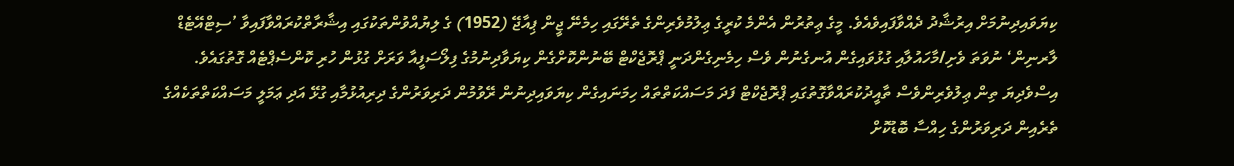ކިޔަވައިދިނުމަށް އިރުޝާދު ދެއްވާފައިވެއެވެ. މީގެ ޢިތުރުން އެންމެ ކުރީގެ ޢިލުމުވެރިންގެ ތެރޭގައި ހިމެނޭ ޖީން ޕިއާޖޭ (1952) ގެ ލިޔުއްވުންތަކުގައި އިޝާރާތްކުރައްވާފައިވާ ’ސިޓްއޭޓެޑް ލާރނިން‘ ނުވަތަ ވެށި/މާހައުލާއި ގުޅުވައިގެން އުނގެނުން ވެސް ހިމެނިގެންދަނީ ޕްރޮޖެކްޓް ބޭނުންކޮށްގެން ކިޔަވާދިނުމުގެ ފިލޯސަފީއާ ވަރަށް ގުޅުން ހުރި ކޮންސެޕްޓެއް ގޮތުގައެވެ. އިސްވެދިޔަ ތިން ޢިލުވެރިންވެސް ތާއީދުކުރައްވާގޮތުގައި ޕްރޮޖެކްޓް ފަދަ މަސައްކަތްތައް ހިމަނައިގެން ކިޔަވައިދިނުން ރޭވުމުން ދަރިވަރުންގެ ދިރިއުޅުމާއި ގުޅޭ އަދި ޢަމަލީ މަސައްކަތްތަކެއްގެ ތެރެއިން ދަރިވަރުންގެ ހިއްސާ ބޮޑުކޮށް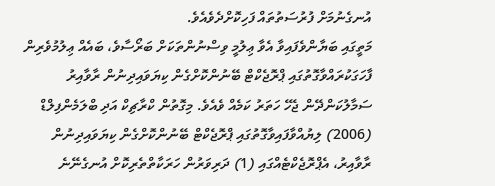އުނގެނުމަށް ފުރުސަތުތައް ފަހިކޮށްދެވެއެވެ.
މަތީގައި ބަޔާންވެފައިވާ އެވާ ޢިލުމީ ވިސްނުންތަކަށް ބަރޯސާވެ، ބައެއް ޢިލުމުވެރިން ފާހަގަކުރައްވާގޮތުގައި ޕްރޮޖެކްޓް ބޭނުންކޮށްގެން ކިޔަވައިދިނުން ރާވާއިރު ސަމާލުކަންދޭން ޖެހޭ ހަތަރު ކަމެއް ވެއެވެ. މިގޮތުން ކްރާޗިކް އަދި ބްލަމެންފިލްޑް (2006) ލިޔުއްވާފައިވާގޮތުގައި ޕްރޮޖެކްޓް ބޭނުންކޮށްގެން ކިޔަވައިދިނުން ރާވާއިރު، އެޕްރޮޖެކްޓެއްގައި (1) ދަރިވަރުން ހަރަކާތްތެރިކޮށް އުނގެނޭނެ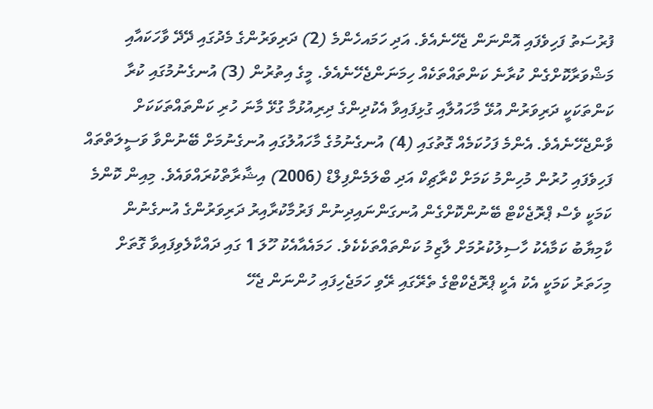ފުރުސަތު ފަހިވެފައި އޮންނަން ޖެހޭނެއެވެ. އަދި ހަމައހެންމެ (2) ދަރިވަރުންގެ މެދުގައި ދޭދޭ ވާހަކައާއި މަޝްވަރާކޮށްގެން ކުރާނެ ކަންތައްތަކެއް ހިމަނަންޖެހޭނެއެވެ. މީގެ އިތުރުން (3) އުނގެނުމުގައި ކުރާ ކަންތަކަކީ ދަރިވަރުން އުޅޭ މާހައުލާއި ގުޅިފައިވާ އެކުދިންގެ ދިރިއުޅުމާ ގުޅޭ މާނަ ހުރި ކަންތައްތަކަކަށް ވާންޖެހޭނެއެވެ. އެންމެ ފަހުކަމެއް ގޮތުގައި (4) އުނގެނުމުގެ މާހައުލުގައި އުނގެނުމަށް ބޭނުންވާ ވަސީލަތްތައް ފަހިވެފައި ހުރުން މުހިންމު ކަމަށް ކްރާޗިކް އަދި ބްލަމެންފިލްޑް (2006) އިޝާރާތްކުރައްވައެވެ. މިއިން ކޮންމެ ކަމަކީ ވެސް ޕްރޮޖެކްޓް ބޭނުންކޮށްގެން އުނގަންނައިދިނުން ފަރުމާކުރާއިރު ދަރިވަރުންގެ އުނގެނުން ކާމިޔާބު ކަމާއެކު ހާސިލުކުރުމަށް ލާޒިމު ކަންތައްތަކެކެވެ. ހަމައެއާއެކު ހޫލަ 1 ގައި ދައްކާލެވިފައިވާ ގޮތަށް މިހަތަރު ކަމަކީ އެކު އެކީ ޕްރޮޖެކްޓްގެ ތެރޭގައި ރޭވި ހަމަޖެހިފައި ހުންނަން ޖެހޭ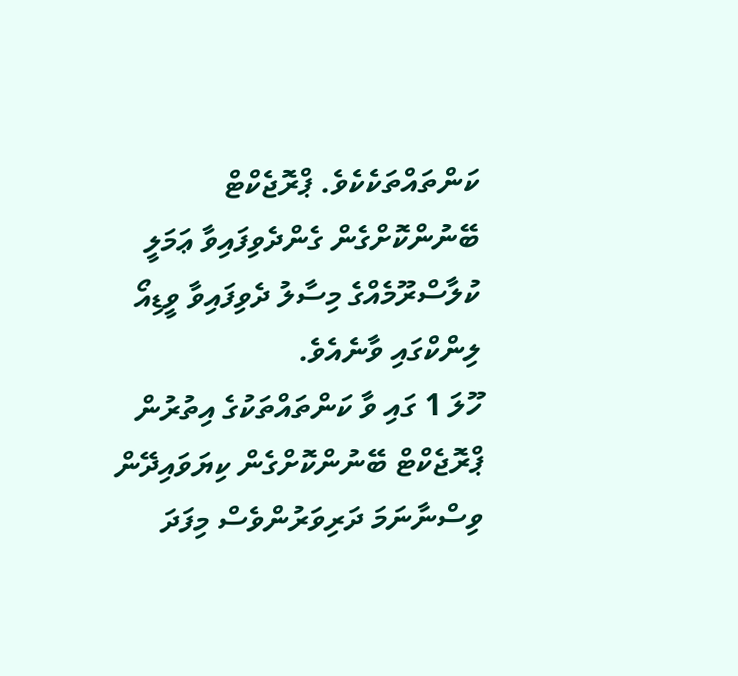ކަންތައްތަކެކެވެ. ޕްރޮޖެކްޓް ބޭނުންކޮށްގެން ގެންދެވިފައިވާ ޢަމަލީ ކުލާސްރޫމެއްގެ މިސާލު ދެވިފައިވާ ވީޑިއޯ ލިންކްގައި ވާނެއެވެ.
ހޫލަ 1 ގައި ވާ ކަންތައްތަކުގެ އިތުރުން ޕްރޮޖެކްޓް ބޭނުންކޮށްގެން ކިޔަވައިދޭން ވިސްނާނަމަ ދަރިވަރުންވެސް މިފަދަ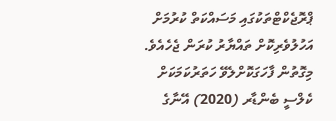ޕްރޮޖެކްޓްތަކުގައި މަސައްކަތް ކުރުމަށް އަހުލުވެރިކޮށް ތައްޔާރު ކުރަން ޖެހެއެވެ. މިގޮތުން ފާހަގަކޮށްލެވޭ ހަތަރުކަމަކަށް ކެލްސީ ބެންޑާރ (2020) އޭނާގެ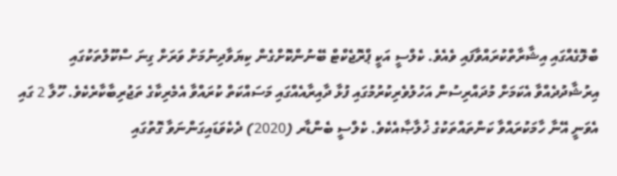ބްލޮގެއްގައި އިޝާރާތްކުރައްވާފައި ވެއެވެ. ކެލްސީ އަކީ ޕްރޮޖެކްޓް ބޭނުންކޮށްގެން ކިޔަވާދިނުމަށް ވަރަށް ގިނަ ސްކޫލްތަކުގައި އިރުޝާދުދެއްވާ އެކަމަށް މުދައްރިސުން އަހުލުވެރިކުރުމުގައި ފުޅާ ދާއިރާއެއްގައި މަސައްކަތް ކުރައްވާ އެމެރިކާގެ ތަޖުރިބާކާރެކެވެ. ހޫލާ 2 ގައި އެވަނީ އޭނާ ހާމަކުރައްވާ ކަންތައްތަކުގެ ޚުލާޞާއެކެވެ. ކެލްސީ ބެންޑާރ (2020) ދެކެވަޑައިގަންނަވާ ގޮތުގައި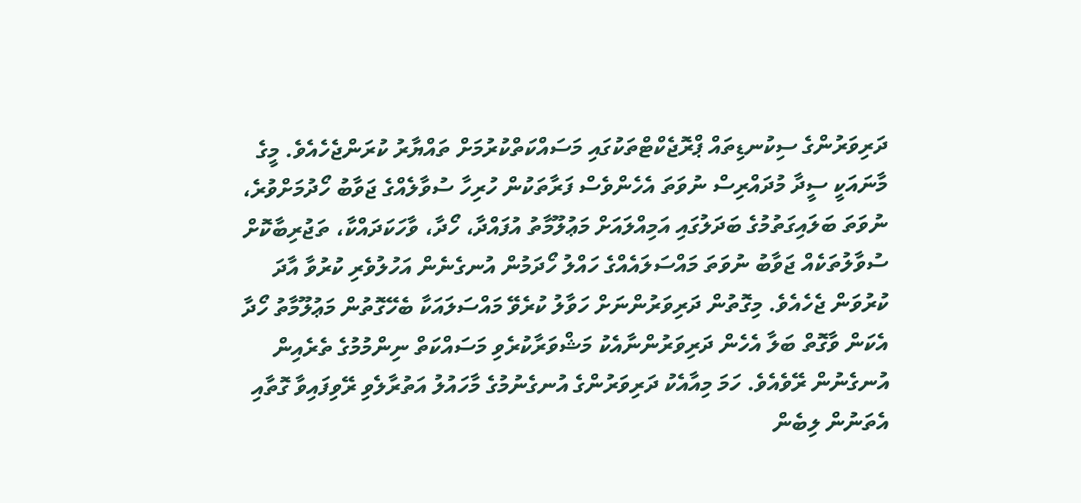ދަރިވަރުންގެ ސިކުނޑިތައް ޕްރޮޖެކްޓްތަކުގައި މަސައްކަތްކުރުމަށް ތައްޔާރު ކުރަންޖެހެއެވެ. މީގެ މާނައަކީ ސީދާ މުދައްރިސް ނުވަތަ އެހެންވެސް ފަރާތަކުން ހުރިހާ ސުވާލެއްގެ ޖަވާބު ހޯދުމަށްވުރެ، ނުވަތަ ބަލައިގަތުމުގެ ބަދަލުގައި އަމިއްލައަށް މަޢުލޫމާތު އުފައްދާ، ހޯދާ، ވާހަކަދައްކާ، ތަޖުރިބާކޮށް ސުވާލުތަކެއް ޖަވާބު ނުވަތަ މައްސަލައެއްގެ ހައްލު ހޯދަމުން އުނގެނެން އަހުލުވެރި ކުރުވާ އާދަ ކުރުވަން ޖެހެއެވެ. މިގޮތުން ދަރިވަރުންނަށް ހަވާލު ކުރެވޭ މައްސަލައަކާ ބެހޭގޮތުން މަޢުލޫމާތު ހޯދާ އެކަން ވާގޮތް ބަލާ އެހެން ދަރިވަރުންނާއެކު މަޝްވަރާކުރެވި މަސައްކަތް ނިންމުމުގެ ތެރެއިން އުނގެނުން ރޭވެއެވެ. ހަމަ މިއާއެކު ދަރިވަރުންގެ އުނގެނުމުގެ މާހައުލު އަތުރާލެވި ރޭވިފައިވާ ގޮތާއި އެތަނުން ލިބެން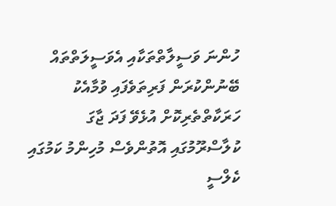ހުންނަ ވަސީލާތްތަކާއި އެވަސީލަތްތައް ބޭނުންކުރަން ފަރިތަވެފައި ވުމާއެކު ހަރަކާތްތެރިކޮށް އުޅެވޭ ފަދަ ޖާގަ ކުލާސްރޫމުގައި އޮތުންވެސް މުހިންމު ކަމުގައި ކެލްސީ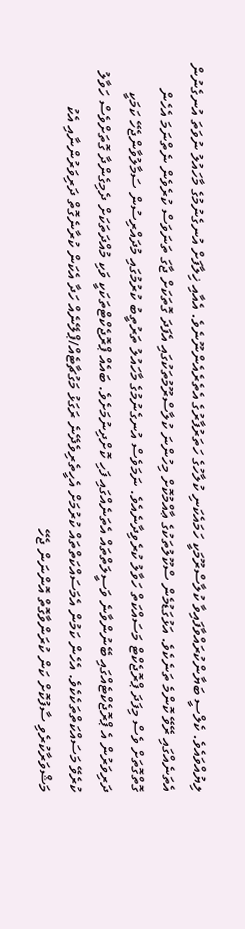ލިޔުއްވައެވެ. ކެލްސީ ބަޔާންކުރައްވާފައިވާ ކުލާސްރޫމަކީ ހަމައެކަނި ކުލާހުގެ ހަތަރުފާރުގެ އެތެރެއެންނޫނެވެ. އެއާއި ޚިލާފަށް އުނގެނުމުގެ މާހައުލު ނުވަތަ އުނގެނުން އެތަނެއްގައި ރޭވޭ ކޮންމެ ތަނެކެވެ. އަޅުގަޑުމެން ސްކޫލުތަކުގެ ޢާއްމުކޮށް މިހުންނަ ކުލާސްރޫމުތަކުގައި އެފަދަ ގޮތަކަށް ޖާގަ ތަނަވަސް ކުރެވެން ނެތްނަމަ އެހެން ގޮތްގޮތަށް ވެސް މިފަދަ ޕްރޮޖެކްޓް މަސައްކަތް ހަވާލު ކުރެވިދާނެއެވެ. ނަމަވެސް އުނގެނުމުގެ މާހައުލު ތަރުތީބު ކުރުމުގައި މުދައްރިސުން ސަމާލުވާންޖެހޭ ކަމަކީ ދަރިވަރުން އެ ޕްރޮޖެކްޓެއްގައި ބޭނުންވާނެ ވަސީލަތްތައް އެތަނެއްގައި ފަހި ކޮށްދިނުމަށެވެ. ބައެއް ޕްރޮޖެކްޓްތަކަކީ ވަކި މުއްދަތަކަށް ދެމިގެންދާ ގޮތަށްވެސް ހަވާލު ކުރެވޭ މަސައްކަތްތަކެކެވެ. އެހެން ކަމުން އެމަސައްކަތްތައް ކުރުމަށް އެހީތެރިވެދޭނެ ރަގަޅު މަގުޗާޓެއް/ޕްލޭނެއް ހަދާ އެކަން ކުރާނެގޮތް ދަރިވަރުންނާއި އެކު މަޝްވަރާކުރެވި ސާފުކޮށް ކަން ކުރަންވާގޮތް އޮންނަން ޖެހޭ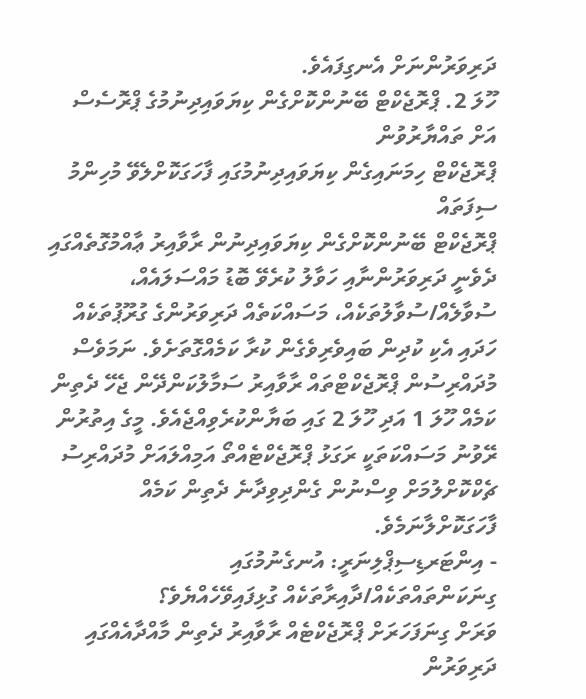ދަރިވަރުންނަށް އެނގިފައެވެ.
ހޫލަ 2. ޕްރޮޖެކްޓް ބޭނުންކޮށްގެން ކިޔަވައިދިނުމުގެ ޕްރޮސެސް އަށް ތައްޔާރުވުން
ޕްރޮޖެކްޓް ހިމަނައިގެން ކިޔަވައިދިނުމުގައި ފާހަގަކޮށްލެވޭ މުހިންމު ސިފަތައް
ޕްރޮޖެކްޓް ބޭނުންކޮށްގެން ކިޔަވައިދިނުން ރާވާއިރު ޢާއްމުގޮތެއްގައި ދެވެނީ ދަރިވަރުންނާއި ހަވާލު ކުރެވޭ ބޮޑު މައްސަލައެއް، ސުވާލެއް/ސުވާލުތަކެއް، މަސައްކަތެއް ދަރިވަރުންގެ ގުރޫޕުތަކެއް ހަދައި އެކި ކުދިން ބައިވެރިވެގެން ކުރާ ކަމެއްގޮތަށެވެ. ނަމަވެސް މުދައްރިސުން ޕްރޮޖެކްޓްތައް ރާވާއިރު ސަމާލުކަންދޭން ޖެހޭ ދެތިން ކަމެއް ހޫލަ 1 އަދި ހޫލަ 2 ގައި ބަޔާންކުރެވިއްޖެއެވެ. މީގެ އިތުރުން ރޭވުނު މަސައްކަތަކީ ރަގަޅު ޕްރޮޖެކްޓެއްތޯ އަމިއްލައަށް މުދައްރިސު ޗެކްކޮށްލުމަށް ވިސްނުން ގެންދިވިދާނެ ދެތިން ކަމެއް ފާހަގަކޮށްލާނަމެވެ.
- އިންޓަރޑިސިޕްލިނަރީ: އުނގެނުމުގައި ގިނަކަންތައްތަކެއް/ދާއިރާތަކެއް ގުޅިފައިވޭހެއްޔެވެ؟
ވަރަށް ގިނަފަހަރަށް ޕްރޮޖެކްޓެއް ރާވާއިރު ދެތިން މާއްދާއެއްގައި ދަރިވަރުން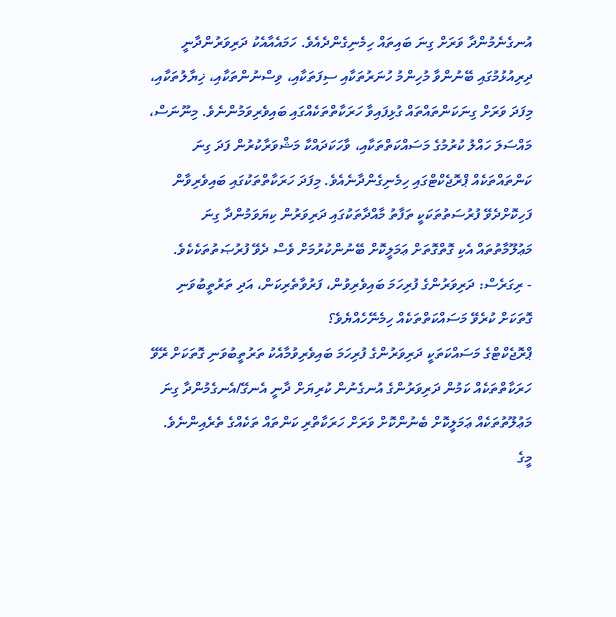އުނގެނެމުންދާ ވަރަށް ގިނަ ބައިތައް ހިމެނިގެންދެއެވެ. ހަމައެއާއެކު ދަރިވަރުންދާނީ ދިރިއުޅުމުގައި ބޭނުންވާ މުހިންމު ހުނަރުތަކާއި ސިފަތަކާއި، ވިސްނުންތަކާއި، ޚިޔާލުތަކާއި، މިފަދަ ވަރަށް ގިނަކަންތައްތައް ގުޅިފައިވާ ހަރަކާތްތަކެއްގައި ބައިވެރިވަމުންނެވެ. މިނޫނަސް، މައްސަލަ ހައްލު ކުރުމުގެ މަސައްކަތްތަކާއި، ވާހަކަދައްކާ މަޝްވަރާކުރުން ފަދަ ގިނަ ކަންތައްތަކެއް ޕްރޮޖެކްޓްގައި ހިމެނިގެންދާނެއެވެ. މިފަދަ ހަރަކާތްތަކުގައި ބައިވެރިވާން ފަހިކޮށްދެވޭ ފުރުސަތުތަކަކީ ތަފާތު މާއްދާތަކުގައި ދަރިވަރުން ކިޔަވަމުންދާ ގިނަ މަޢުލޫމާތުތައް އެކި ގޮތްގޮތަށް ޢަމަލީކޮށް ބޭނުންކުރުމަށް ވެސް ދެވޭ ފުރުޞަތުތަކެކެވެ.
- ރިގަރެސް: ދަރިވަރުންގެ ފުރިހަމަ ބައިވެރިވުން، ފަރުވާތެރިކަން، އަދި ތަރުތީބުވަނި ގޮތަކަށް ކުރެވޭ މަސައްކަތްތަކެއް ހިމެނޭހެއްޔެވެ؟
ޕްރޮޖެކްޓްގެ މަސައްކަތަކީ ދަރިވަރުންގެ ފުރިހަމަ ބައިވެރިވުމާއެކު ތަރުތީބުވަނި ގޮތަކަށް ރޭވޭ ހަރަކާތްތަކެއް ކަމުން ދަރިވަރުންގެ އުނގެނުން ކުރިޔަށް ދާނީ އެނގޭ/އެނގެމުންދާ ގިނަ މަޢުލޫތުތަކެއް ޢަމަލީކޮށް ބެނުންކޮށް ވަރަށް ހަރަކާތްރި ކަންތައް ތަކެއްގެ ތެރެއިންނެވެ. މީގެ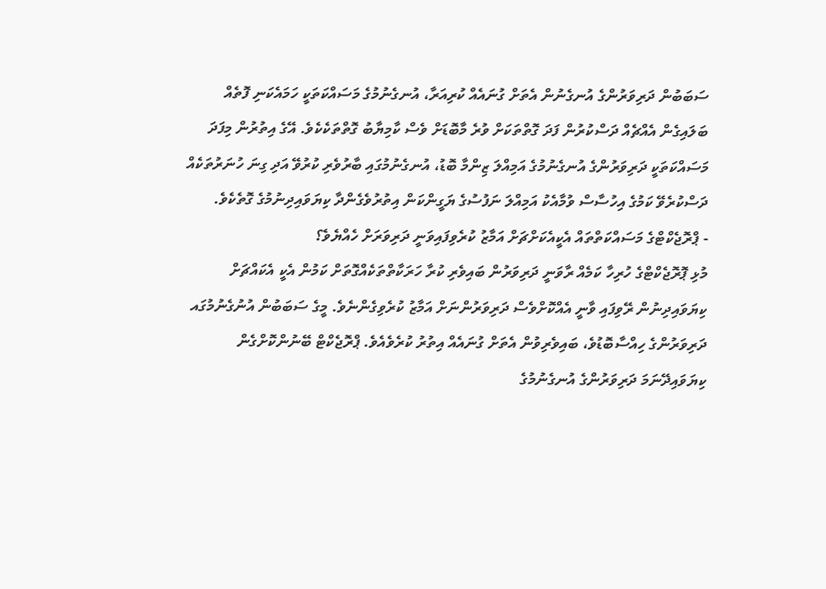ސަބަބުން ދަރިވަރުންގެ އުނގެނުން އެތަށް ގުނައެއް ކުރިއަރާ، އުނގެނުމުގެ މަސައްކަތަކީ ހަމައެކަނި ފޮތެއް ބަލައިގެން އެއްޗެއް ދަސްކުރުން ފަދަ ގޮތްތަކަށް ވުރެ މާބޮޑަށް ވެސް ކާމިޔާބު ގޮތްތަކެކެވެ. އޭގެ އިތުރުން މިފަދަ މަސައްކަތަކީ ދަރިވަރުންގެ އުނގެނުމުގެ އަމިއްލަ ޒިންމާ ބޮޑު، އުނގެނުމުގައި ބާރުވެރި ކުރުވޭ އަދި ގިނަ ހުނަރުތަކެއް ދަސްކުރެވޭ ކަމުގެ އިހުސާސް ވުމާއެކު އަމިއްލަ ނަފުސުގެ ޔަގީންކަން އިތުރުވެގެންދާ ކިޔަވައިދިނުމުގެ ގޮތެކެވެ.
- ޕްރޮޖެކްޓްގެ މަސައްކަތްތައް އެކީއެކަށްޗަށް އަމާޒު ކުރެވިފައިވަނީ ދަރިވަރަށް ހެއްޔެވެ؟
މުޅި ޕޮރޮޖެކްޓްގެ ހުރިހާ ކަމެއް ރާވަނީ ދަރިވަރުން ބައިވެރި ކުރާ ހަރަކާތްތަކެއްގޮތަށް ކަމުން އެކީ އެކައްޗަށް ކިޔަވައިދިނުން ރޭވިފައި ވާނީ އެއްކޮށްވެސް ދަރިވަރުންނަށް އަމާޒު ކުރެވިގެންނެވެ. މީގެ ސަބަބުން އުނުގެނުމުގައ ދަރިވަރުންގެ ހިއްސާބޮޑުވެ، ބައިވެރިވުން އެތަށް ގުނައެއް އިތުރު ކުރެވެއެވެ. ޕްރޮޖެކްޓް ބޭނުންކޮށްގެން ކިޔަވައިދޭނަމަ ދަރިވަރުންގެ އުނގެނުމުގެ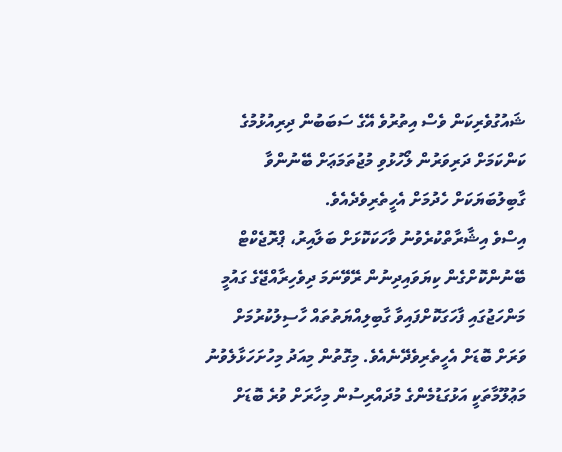ޝައުގުވެރިކަން ވެސް އިތުރުވެ އޭގެ ސަބަބުން ދިރިއުޅުމުގެ ކަންކަމަށް ދަރިވަރުން ލޯހުޅުވި މުޖުތަމަޢަށް ބޭނުންވާ ގާބިލުބަޔަކަށް ހެދުމަށް އެހީތެރިވެދެއެވެ.
އިސްވެ އިޝާރާތްކުރެވުނު ވާހަކަކޮޅަށް ބަލާއިރު، ޕްރޮޖެކްޓް ބޭނުންކޮށްގެން ކިޔަވައިދިނުން ރޭވޭނަމަ ދިވެހިރާއްޖޭގެ ގައުމީ މަންހަޖުގައި ފާހަގަކޮށްފައިވާ ގާބިލިއްޔަތުތައް ހާސިލުކުރުމަށް ވަރަށް ބޮޑަށް އެހީތެރިވެދޭނެއެވެ. މިގޮތުން މިއަދު މިހުށަހަޅާލެވުނު މަޢުލޫމާތަކީ އަޅުގަޑުމެންގެ މުދައްރިސުން މިހާރަށް ވުރެ ބޮޑަށް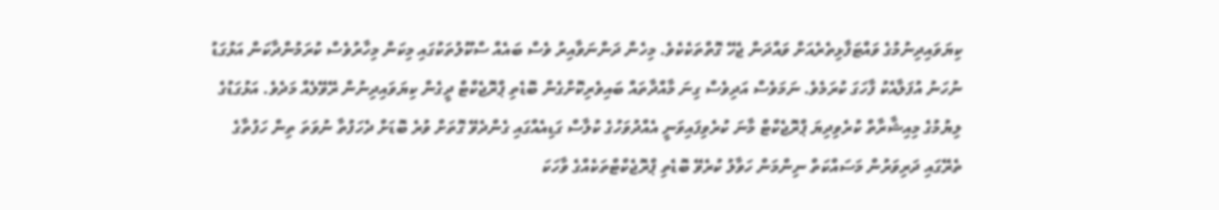ކިޔަވައިދިނުމުގެ ވައްޓަފާޅިތެރެއަށް ވައްދަން ޖެހޭ ގޮތްތަކެކެވެ. މިހެން ދަންނަވާއިރު ވެސް ބައެއް ސްކޫލުތަކުގައި މިކަން މިހާރުވެސް ކުރަމުންދާކަން އަޅުގަޑު ނުހަނު އުފަލާއެކު ފާހަގަ ކުރަމެވެ. ނަމަވެސް އަދިވެސް ގިނަ މާއްދާތައް ބައިވެރިކޮށްގެން ބޮޑެތި ޕްރޮޖެކްޓް ދީގެން ކިޔަވައިދިނުން ރޭވޭލެއް މަދެވެ. އަޅުގަޑުގެ ލިޔުމުގެ މިއިޝާރާތް ކުރެވިދިޔަ ޕްރޮޖެކްޓް މާނަ ކުރެވިފައިވަނީ އެއްދުވަހުގެ ކުލާސް ގަޑިއެއްގައި ގެންދެވޭ ގޮތަށް ވުރެ ބޮޑަށް ދެހަފުތާ ނުވަތަ ތިން ހަފުތާގެ ތެރޭގައި ދަރިވަރުން މަސައްކަތް ނިންމަން ހަވާލު ކުރެވޭ ބޮޑެތި ޕްރޮޖެކްޓްތަކެއްގެ ވާހަކަ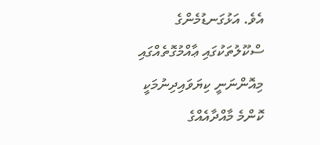އެވެ. އަޅުގަނޑުމެންގެ ސްކޫލުތަކުގައި ޢާއްމުގޮތެއްގައި މިއޮންނަނީ ކިޔަވައިދިނުމަކީ ކޮންމެ މާއްދާއެއްގެ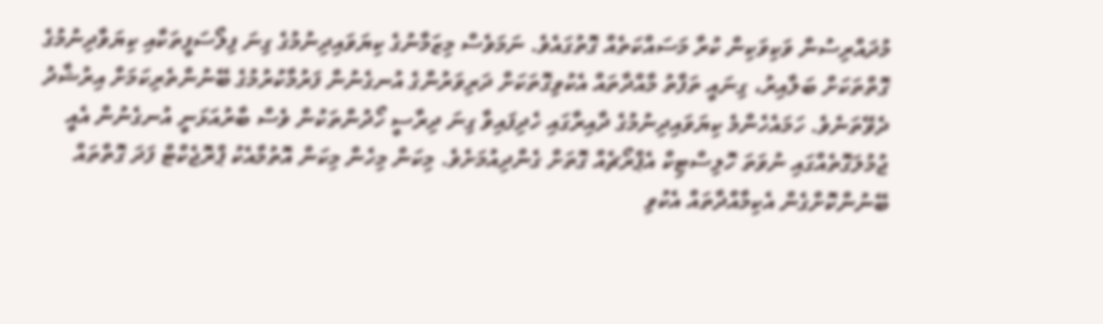މުދައްރިސުން ވަކިވަކިން ކުރާ މަސައްކަތެއް ގޮތުގައެވެ. ނަމަވެސް މިޒަމާނުގެ ކިޔަވައިދިނުމުގެ ގިނަ ފިލޯސަފީތަކާއި ކިޔަވާދިނުމުގެ ގޮތްތަކަށް ބަލާއިރު، ގިނައީ ތަފާތު މާއްދާތައް އެކުވިގޮތަކަށް ދަރިވަރުންގެ އުނގެނުން ފަރުމާކުރުމުގެ ބޭނުންތެރިކަމަށް އިރުޝާދު ދެވޭތަނެވެ. ހަމައެހެންމެ ކިޔަވައިދިނުމުގެ ދާއިރާގައި ހެދިފައިވާ ގިނަ ދިރާސީ ހޯދުންތަކުން ވެސް ބާރުއަޅަނީ އުނގެނުން އެއީ ޖުމުލަގޮތެއްގައި ނުވަތަ ހޮލިސްޓިކް އެޕްރޯޗެއް ގޮތަށް ގެންދިއުމަށެވެ. މިކަން މިހެން މިކަން އޮތުމާއެކު ޕްރޮޖެކްޓް ފަދަ ގޮތްތައް ބޭނުންކޮށްގެން އެކިމާއްދާތައް އެކުވި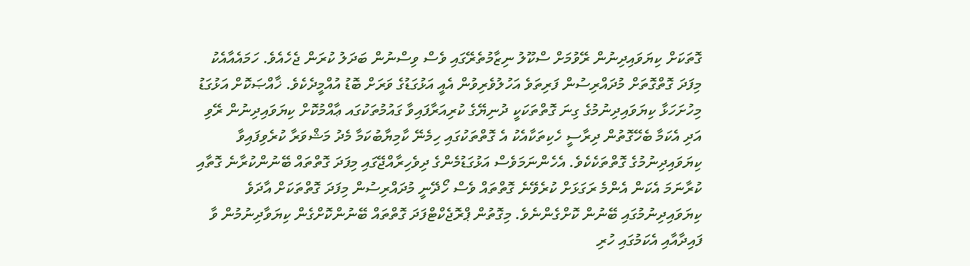ގޮތަކަށް ކިޔަވައިދިނުން ރޭވުމަށް ސްކޫލު ނިޒާމުތެރޭގައި ވެސް ވިސްނުން ބަދަލު ކުރަން ޖެހެއެވެ. ހަމައެއާއެކު މިފަދަ ގޮތްގޮތަށް މުދައްރިސުން ފަރިތަވެ އަހުލުވެރިވުން އެއީ އަޅުގަޑުގެ ވަރަށް ބޮޑު އުއްމީދެކެވެ. ޚާއްޞަކޮށް އަޅުގަޑު މިހުށަހަޅާ ކިޔަވައިދިނުމުގެ ގިނަ ގޮތްތަކަކީ ދުނިޔޭގެ ކުރިއަރާފައިވާ ގައުމުތަކުގައ ޢާއްމުކޮށް ކިޔަވައިދިނުން ރޭވި އަދި އެކަމާ ބެހޭގޮތުން ދިރާސީ ހެކިތަކާއެކު އެ ގޮތްތަކުގައި ހިމެނޭ ކާމިޔާބުކަމާ މެދު މަޝްވަރާ ކުރެވިފައިވާ ކިޔަވައިދިނުމުގެ ގޮތްތަކެކެވެ. އެހެންނަމަވެސް އަޅުގަޑުމެންގެ ދިވެހިރާއްޖޭގައި މިފަދަ ގޮތްތައް ބޭނުންކުރާނެ ގޮތާއި ކުރާނަމަ އެކަން އެންމެ ރަގަޅަށް ކުރެވޭނެ ގޮތްތައް ވެސް ހޯދޭނީ މުދައްރިސުން މިފަދަ ގޮތްތަކަށް އާދަވެ ކިޔަވައިދިނުމުގައި ބޭނުން ކޮށްގެންނެވެ. މިގޮތުން ޕްރޮޖެކްޓްފަދަ ގޮތްތައް ބޭނުންކޮށްގެން ކިޔަވާދިނުމުން ވާ ފައިދާއާއި އެކަމުގައި ހުރި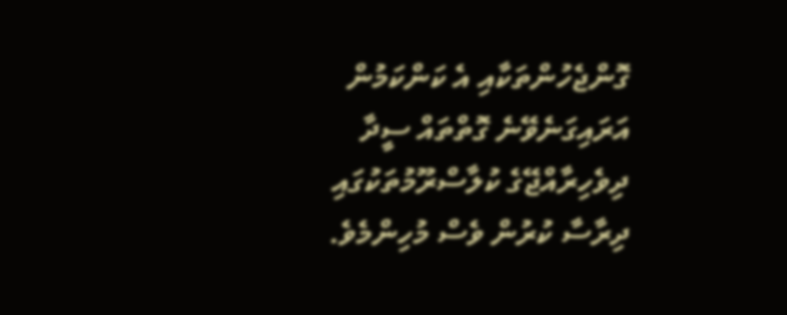ގޮންޖެހުންތަކާއި އެ ކަންކަމުން އަރައިގަނެވޭނެ ގޮތްތައް ސީދާ ދިވެހިރާއްޖޭގެ ކުލާސްރޫމުތަކުގައި ދިރާސާ ކުރުން ވެސް މުހިންމެވެ.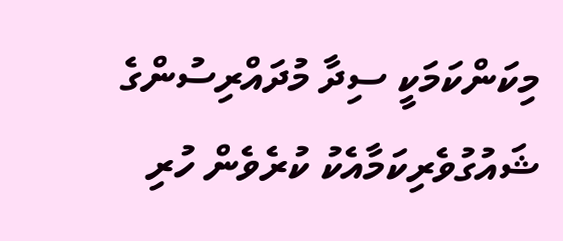މިކަންކަމަކީ ސިދާ މުދައްރިސުންގެ ޝައުގުވެރިކަމާއެކު ކުރެވެން ހުރި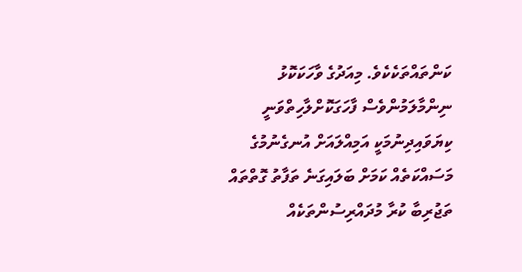ކަންތައްތަކެކެވެ. މިއަދުގެ ވާހަކަކޮޅު ނިންމާލަމުންވެސް ފާހަގަކޮށްލާހިތްވަނީ ކިޔަވައިދިނުމަކީ އަމިއްލައަށް އުނގެނުމުގެ މަސައްކަތެއް ކަމަށް ބަލައިގަނެ ތަފާތު ގޮތްތައް ތަޖުރިބާ ކުރާ މުދައްރިސުންތަކެއް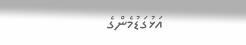އަޅުގަޑުމެންގެ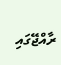ރާއްޖޭގައި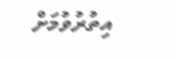އިތުރުވުމަށް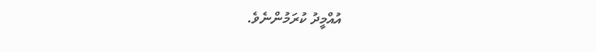އުއްމީދު ކުރަމުންނެވެ.